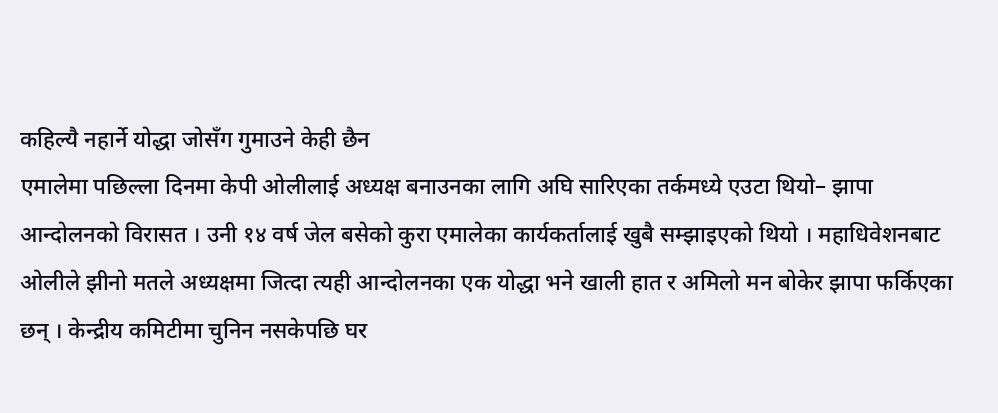कहिल्यै नहार्ने योद्धा जोसँग गुमाउने केही छैन
एमालेमा पछिल्ला दिनमा केपी ओलीलाई अध्यक्ष बनाउनका लागि अघि सारिएका तर्कमध्ये एउटा थियो– झापा आन्दोलनको विरासत । उनी १४ वर्ष जेल बसेको कुरा एमालेका कार्यकर्तालाई खुबै सम्झाइएको थियो । महाधिवेशनबाट ओलीले झीनो मतले अध्यक्षमा जित्दा त्यही आन्दोलनका एक योद्धा भने खाली हात र अमिलो मन बोकेर झापा फर्किएका छन् । केन्द्रीय कमिटीमा चुनिन नसकेपछि घर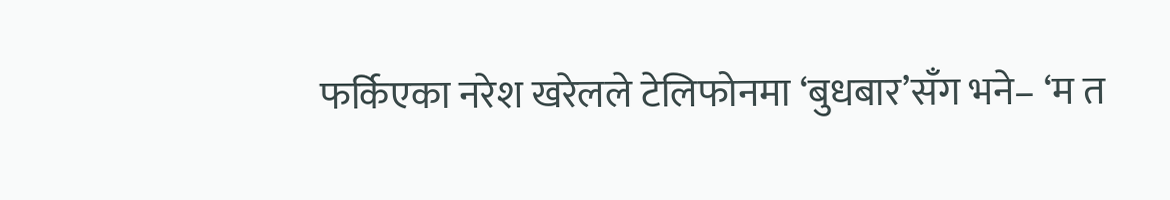फर्किएका नरेश खरेलले टेलिफोनमा ‘बुधबार’सँग भने– ‘म त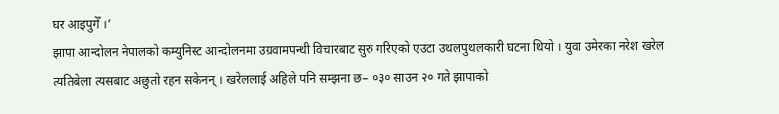घर आइपुगेँ ।’
झापा आन्दोलन नेपालको कम्युनिस्ट आन्दोलनमा उग्रवामपन्थी विचारबाट सुरु गरिएको एउटा उथलपुथलकारी घटना थियो । युवा उमेरका नरेश खरेल त्यतिबेला त्यसबाट अछुतो रहन सकेनन् । खरेललाई अहिले पनि सम्झना छ– ०३० साउन २० गते झापाको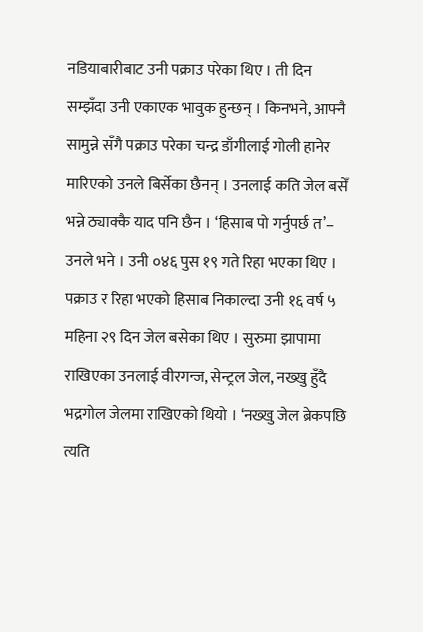नडियाबारीबाट उनी पक्राउ परेका थिए । ती दिन सम्झँदा उनी एकाएक भावुक हुन्छन् । किनभने, आफ्नै सामुन्ने सँगै पक्राउ परेका चन्द्र डाँगीलाई गोली हानेर मारिएको उनले बिर्सेका छैनन् । उनलाई कति जेल बसेँ भन्ने ठ्याक्कै याद पनि छैन । ‘हिसाब पो गर्नुपर्छ त’– उनले भने । उनी ०४६ पुस १९ गते रिहा भएका थिए । पक्राउ र रिहा भएको हिसाब निकाल्दा उनी १६ वर्ष ५ महिना २९ दिन जेल बसेका थिए । सुरुमा झापामा राखिएका उनलाई वीरगन्ज, सेन्ट्रल जेल, नख्खु हुँदै भद्रगोल जेलमा राखिएको थियो । ‘नख्खु जेल ब्रेकपछि त्यति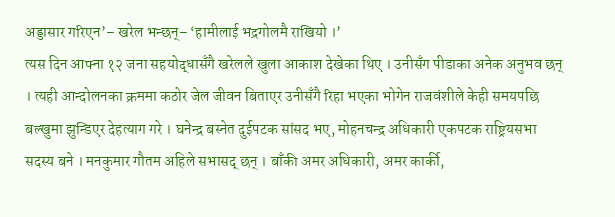अड्डासार गरिएन’– खरेल भन्छन्– ‘हामीलाई भद्रगोलमै राखियो ।’
त्यस दिन आफ्ना १२ जना सहयोद्धासँगै खरेलले खुला आकाश देखेका थिए । उनीसँग पीडाका अनेक अनुभव छन् । त्यही आन्दोलनका क्रममा कठोर जेल जीवन बिताएर उनीसँगै रिहा भएका भोगेन राजवंशीले केही समयपछि बल्खुमा झुन्डिएर देहत्याग गरे । घनेन्द्र बस्नेत दुईपटक सांसद भए, मोहनचन्द्र अधिकारी एकपटक राष्ट्रियसभा सदस्य बने । मनकुमार गौतम अहिले सभासद् छन् । बाँकी अमर अधिकारी, अमर कार्की,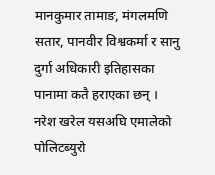मानकुमार तामाङ, मंगलमणि सतार, पानवीर विश्वकर्मा र सानु दुर्गा अधिकारी इतिहासका पानामा कतै हराएका छन् ।
नरेश खरेल यसअघि एमालेको पोलिटब्युरो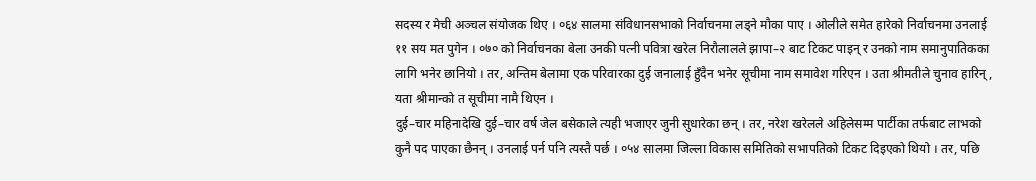सदस्य र मेची अञ्चल संयोजक थिए । ०६४ सालमा संविधानसभाको निर्वाचनमा लड्ने मौका पाए । ओलीले समेत हारेको निर्वाचनमा उनलाई ११ सय मत पुगेन । ०७० को निर्वाचनका बेला उनकी पत्नी पवित्रा खरेल निरौलालले झापा–२ बाट टिकट पाइन् र उनको नाम समानुपातिकका लागि भनेर छानियो । तर, अन्तिम बेलामा एक परिवारका दुई जनालाई हुँदैन भनेर सूचीमा नाम समावेश गरिएन । उता श्रीमतीले चुनाव हारिन्, यता श्रीमान्को त सूचीमा नामै थिएन ।
दुई–चार महिनादेखि दुई–चार वर्ष जेल बसेकाले त्यही भजाएर जुनी सुधारेका छन् । तर, नरेश खरेलले अहिलेसम्म पार्टीका तर्फबाट लाभको कुनै पद पाएका छैनन् । उनलाई पर्न पनि त्यस्तै पर्छ । ०५४ सालमा जिल्ला विकास समितिको सभापतिको टिकट दिइएको थियो । तर, पछि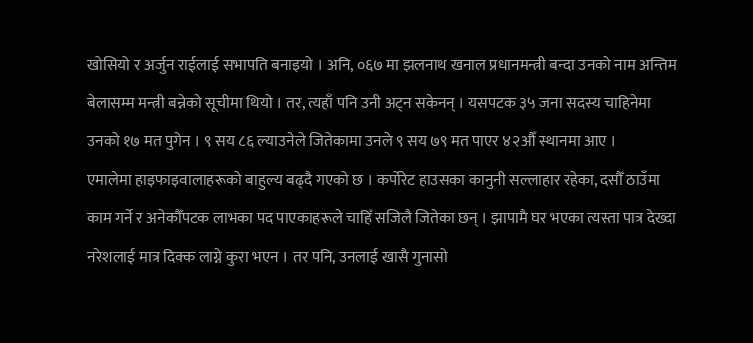खोसियो र अर्जुन राईलाई सभापति बनाइयो । अनि, ०६७ मा झलनाथ खनाल प्रधानमन्त्री बन्दा उनको नाम अन्तिम बेलासम्म मन्त्री बन्नेको सूचीमा थियो । तर, त्यहाँ पनि उनी अट्न सकेनन् । यसपटक ३५ जना सदस्य चाहिनेमा उनको १७ मत पुगेन । ९ सय ८६ ल्याउनेले जितेकामा उनले ९ सय ७९ मत पाएर ४२औँ स्थानमा आए ।
एमालेमा हाइफाइवालाहरूको बाहुल्य बढ्दै गएको छ । कर्पोरेट हाउसका कानुनी सल्लाहार रहेका, दसौँ ठाउँमा काम गर्ने र अनेकौँपटक लाभका पद पाएकाहरूले चाहिँ सजिलै जितेका छन् । झापामै घर भएका त्यस्ता पात्र देख्दा नरेशलाई मात्र दिक्क लाग्ने कुरा भएन । तर पनि, उनलाई खासै गुनासो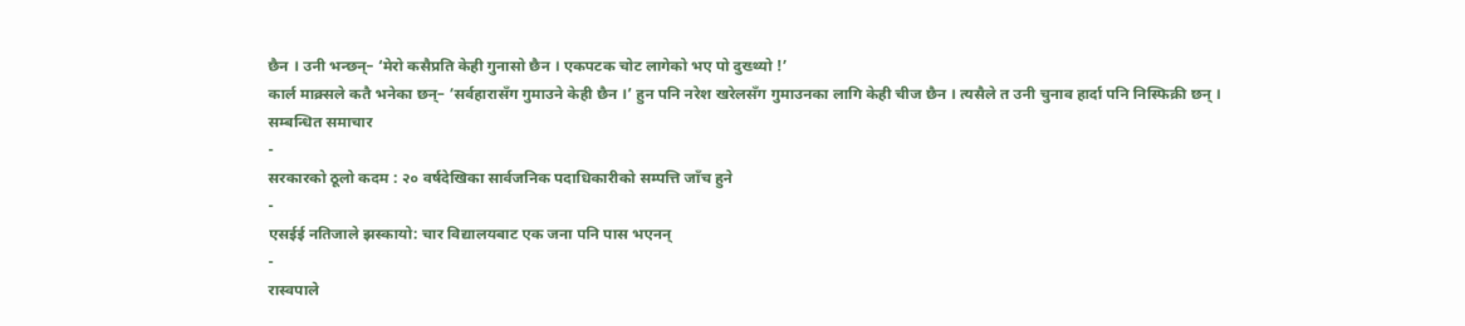छैन । उनी भन्छन्– ‘मेरो कसैप्रति केही गुनासो छैन । एकपटक चोट लागेको भए पो दुख्थ्यो !’
कार्ल माक्र्सले कतै भनेका छन्– ‘सर्वहारासँग गुमाउने केही छैन ।’ हुन पनि नरेश खरेलसँग गुमाउनका लागि केही चीज छैन । त्यसैले त उनी चुनाव हार्दा पनि निस्फिक्री छन् ।
सम्बन्धित समाचार
-
सरकारको ठूलो कदम : २० वर्षदेखिका सार्वजनिक पदाधिकारीको सम्पत्ति जाँच हुने
-
एसईई नतिजाले झस्कायो: चार विद्यालयबाट एक जना पनि पास भएनन्
-
रास्वपाले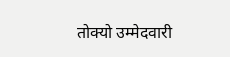तोक्यो उम्मेदवारी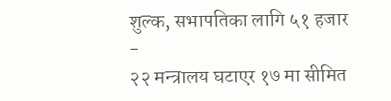शुल्क, सभापतिका लागि ५१ हजार
-
२२ मन्त्रालय घटाएर १७ मा सीमित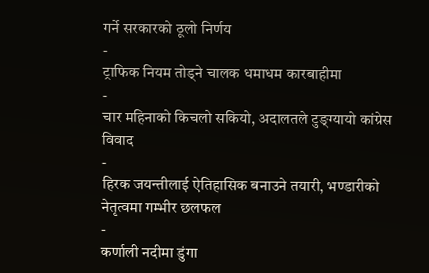गर्ने सरकारको ठूलो निर्णय
-
ट्राफिक नियम तोड्ने चालक धमाधम कारबाहीमा
-
चार महिनाको किचलो सकियो, अदालतले टुङ्ग्यायो कांग्रेस विवाद
-
हिरक जयन्तीलाई ऐतिहासिक बनाउने तयारी, भण्डारीको नेतृत्वमा गम्भीर छलफल
-
कर्णाली नदीमा डुंगा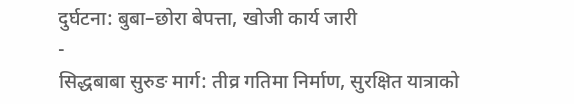दुर्घटना: बुबा–छोरा बेपत्ता, खोजी कार्य जारी
-
सिद्धबाबा सुरुङ मार्ग: तीव्र गतिमा निर्माण, सुरक्षित यात्राको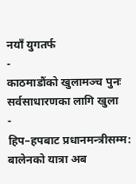नयाँ युगतर्फ
-
काठमाडौंको खुलामञ्च पुनः सर्वसाधारणका लागि खुला
-
हिप–हपबाट प्रधानमन्त्रीसम्म: बालेनको यात्रा अब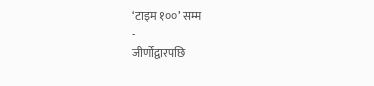‘टाइम १००’ सम्म
-
जीर्णोद्वारपछि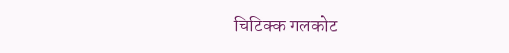चिटिक्क गलकोट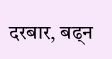दरबार, बढ्न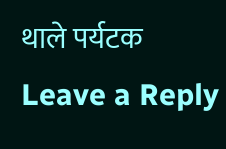थाले पर्यटक
Leave a Reply